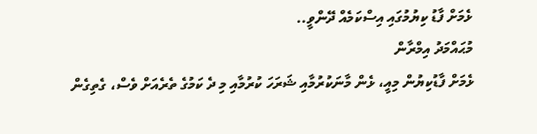ޅެމަށް ފާޑު ކިޔުމުގައި އިސްކަމެއް ދޭންވީ..
މުޙައްމަދު އިމްރާން
ޅެމަށް ފާޑުކިޔުން މިއީ، ޅެން މާނަކުރުމާއި ޝަރަހަ ކުރުމާއި މި ދެ ކަމުގެ ތެރެއަށް ވެސް، ގެތިގެން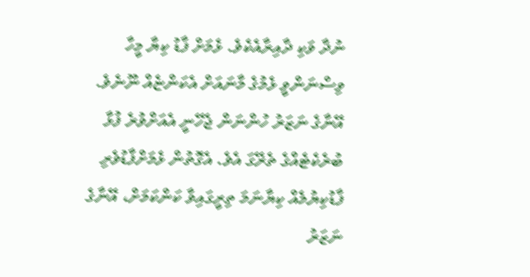ނުދާ ވަކި ދާއިރާއެކެވެ. ޅެމަށް ފާޑު ކިޔާ މީހާ ވިސްނަންވީ ޅެމުގެ މާނައަށް އެކަންޏެއް ނޫނެވެ. އޭނާގެ ނަޒަރު ހުންނަން ޖެހޭނީ އެއަށްވުރެ ފުޅާ ބުރެކެޓެއްގެ ތެރޭގަ އެވެ. އެގޮތުން ޅެމަށްފާޑުވެރި ފާޑުކިޔުމެއް ކިޔާނަމަ ތިރީގައިވާ ކަންކަމަށް، އޭނާގެ ނަޒަރު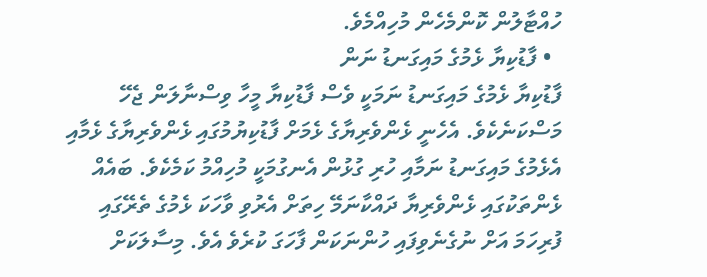ހުއްޓާލުން ކޮންމެހެން މުހިއްމެވެ.
  • ފާޑުކިޔާ ޅެމުގެ މައިގަނޑު ނަން
ފާޑުކިޔާ ޅެމުގެ މައިގަނޑު ނަމަކީ ވެސް ފާޑުކިޔާ މީހާ ވިސްނާލަން ޖެހޭ މަސްކަނެކެވެ. އެހެނީ ޅެންވެރިޔާގެ ޅެމަށް ފާޑުކިޔުމުގައި ޅެންވެރިޔާގެ ޅެމާއި އެޅެމުގެ މައިގަނޑު ނަމާއި ހުރި ގުޅުން އެނގުމަކީ މުހިއްމު ކަމެކެވެ. ބައެއް ޅެންތަކުގައި ޅެންވެރިޔާ ދައްކާނަމޭ ހިތަށް އެރުވި ވާހަކަ ޅެމުގެ ތެރޭގައި ފުރިހަމަ އަށް ނުގެނެވިފައި ހުންނަކަން ފާހަގަ ކުރެވެ އެވެ. މިސާލަކަށް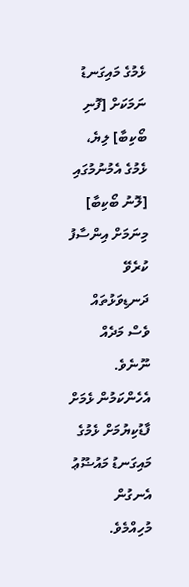ޅެމުގެ މައިގަނޑު ނަމަކަށް [ފޮނި ބޯކިބާ] ލިޔެ، ޅެމުގެ އެމުނުމުގައި [ލޮނު ބޯކިބާ] މިނަމަށް އިންސާފު ކުރެވޭ ދަނޑިވަޅުތައް ވެސް މަދެއް ނޫނެވެ. އެހެންކަމުން ޅެމަށް ފާޑުކިޔުމަށް ޅެމުގެ މައިގަނޑު މައުޟޫޢު އެނގުން މުހިއްމެވެ.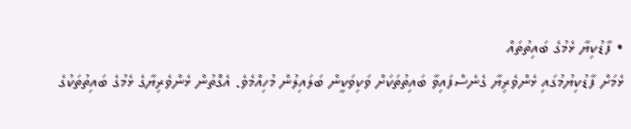• ފާޑުކިޔާ ޅެމުގެ ބައިތުތައް
ޅެމަށް ފާޑުކިޔުމުގައި ޅެންވެރިޔާ ގެނެސްފައިވާ ބައިތުތަކަށް ވަކިވަކީން ބަލައިލުން މުހިއްމެވެ. އެގޮތުން ޅެންވެރިޔާގެ ޅެމުގެ ބައިތުތަކުގެ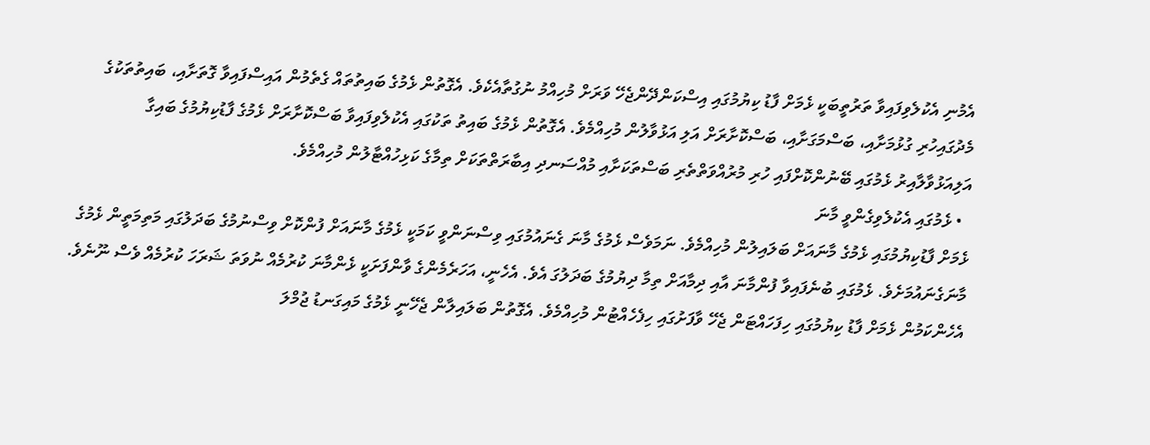އެމުނި އެކުލެވިފައިވާ ތަރުތީބަކީ ޅެމަށް ފާޑު ކިޔުމުގައި އިސްކަންދޭންޖެހޭ ވަރަށް މުހިއްމު ނުގުތާއެކެވެ. އެގޮތުން ޅެމުގެ ބައިތުތައް ގެތެމުން އައިސްފައިވާ ގޮތަށާއި، ބައިތުތަކުގެ މެދުގައިހުރި ގުޅުމަށާއި، ބަސްމަގަށާއި، ބަސްކޮށާރަށް އަލި އަޅުވާލުން މުހިއްމެވެ. އެގޮތުން ޅެމުގެ ބައިތު ތަކުގައި އެކުލެވިފައިވާ ބަސްކޮށާރަށް ޅެމުގެ ފާޑުކިޔުމުގެ ބައިގާ އަލިއަޅުވާލާއިރު ޅެމުގައި ބޭނުންކޮށްފައި ހުރި މުރުއްވަތްތެރި ބަސްތަކަށާއި މުއްސަނދި އިބާރަތްތަކަށް ތިމާގެ ކަޅިހުއްޓާލުން މުހިއްމެވެ.
  • ޅެމުގައި އެކުލެވިގެންވީ މާނަ
ޅެމަށް ފާޑުކިޔުމުގައި ޅެމުގެ މާނައަށް ބަލައިލުން މުހިއްމެވެ. ނަމަވެސް ޅެމުގެ މާނަ ގެނައުމުގައި ވިސްނަންވީ ކަމަކީ ޅެމުގެ މާނައަށް ފުންކޮށް ވިސްނުމުގެ ބަދަލުގައި މަތިމަތީން ޅެމުގެ މާނަގެނައުމަށެވެ. ޅެމުގައި ބުނެފައިވާ ފުންމާނަ އާއި ދިމާއަށް ތިމާ ދިޔުމުގެ ބަދަލުގަ އެވެ. އެހެނީ، އަހަރެމެންގެ ވާންފަށަކީ ޅެންމާނަ ކުރުމެއް ނުވަތަ ޝަރަހަ ކުރުމެއް ވެސް ނޫނެވެ. އެހެންކަމުން ޅެމަށް ފާޑު ކިޔުމުގައި ހިފަހައްޓަން ޖެހޭ ވާފަށުގައި ހިފެހެއްޓުން މުހިއްމެވެ. އެގޮތުން ބަލައިލާން ޖެހޭނީ ޅެމުގެ މައިގަނޑު ޖުމްލަ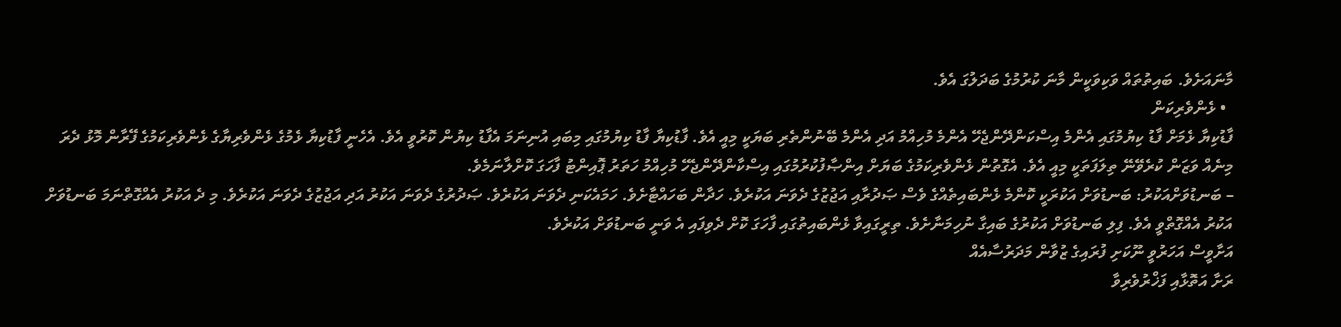މާނައަށެވެ. ބައިތުތައް ވަކިވަކީން މާނަ ކުރުމުގެ ބަދަލުގަ އެވެ.
  • ޅެންވެރިކަން
ފާޑުކިޔާ ޅެމަށް ފާޑު ކިޔުމުގައި އެންމެ އިސްކަންދޭންޖެހޭ އެންމެ މުހިއްމު އަދި އެންމެ ބޭނުންތެރި ބަޔަކީ މިއީ އެވެ. ފާޑުކިޔާ ފާޑު ކިޔުމުގައި މިބައި އުނިނަމަ އެފާޑު ކިޔުން ކޮރުވީ އެވެ. އެހެނީ ފާޑުކިޔާ ޅެމުގެ ޅެންވެރިޔާގެ ޅެންވެރިކަމުގެ ފޭރާން މޮޅު ދެރަ މިނެއް ވަޒަން ކުރެވޭނޭ ތިލަފަތަކީ މިއީ އެވެ. އެގޮތުން ޅެންވެރިކަމުގެ ބަޔަށް އިންޞާފުކުރުމުގައި އިސްކާންދޭންޖެހޭ މުހިއްމު ހަތަރު ޕޮއިންޓު ފާހަގަ ކޮށްލާނަމެވެ.
– ބަނޑުވަށްއަކުރު: ބަނޑުވަށް އަކުރަކީ ކޮންމެ ޅެންބައިތެއްގެ ވެސް ޞަދުރާއި އަޖުޒުގެ ދެވަނަ އަކުރެވެ. ހަދާން ބަހައްޓާށެވެ. ހަމައެކަނި ދެވަނަ އަކުރެވެ. ޞަދުރުގެ ދެވަނަ އަކުރު އަދި އަޖުޒުގެ ދެވަނަ އަކުރެވެ. މި ދެ އަކުރު އެއްގޮތްނަމަ ބަނޑުވަށް އަކުރު އެއްގޮތްވީ އެވެ. ފިލި ބަނޑުވަށް އަކުރުގެ ބައިގާ ނުހިމަނާށެވެ. ތިރީގައިވާ ޅެންބައިތުގައި ފާހަގަ ކޮށް ދެވިފައި އެ ވަނީ ބަނޑުވަށް އަކުރެވެ.
އަށާވީސް އަހަރުވީ ނޫކަށި ފުރައިގެ ޒުވާން މަދަރުސާއެއް
ރަށާ އަތޮޅާއި ފަޚްރުވެރިވާ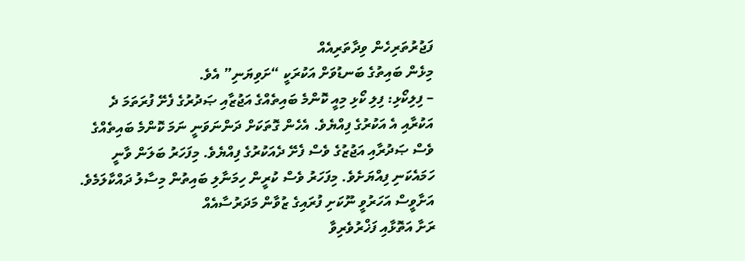ފަޖުރުތަރިހެން ވިދާތަރިއެއް
މިޅެން ބައިތުގެ ބަނޑުވަށް އަކުރަކީ “ށަވިޔަނި” އެވެ.
– ފިލިކޯޅި: ފިލި ކޯޅި މިއީ ކޮންމެ ބައިތެއްގެ އަޖުޒާއި ޞަދުރުގެ ފެށޭ ފުރަތަމަ ދެ އަކުރާއި އެ އަކުރުގެ ފިއްޔެވެ. އެހެން ގޮތަކަށް ދަންނަވަނީ ނަމަ ކޮންމެ ބައިތެއްގެ ވެސް ޞަދުރާއި އަޖުޒުގެ ވެސް ފެށޭ ދެއަކުރުގެ ފިއްޔެވެ. މިފަހަރު ބަލަން ވާނީ ހަމައެކަނި ފިއްޔަށެވެ. މިފަހަރު ވެސް ކުރީން ހިމަނާލި ބައިތުން މިސާލު ދައްކާލަމެވެ.
އަށާވީސް އަހަރުވީ ނޫކަށި ފުރައިގެ ޒުވާން މަދަރުސާއެއް
ރަށާ އަތޮޅާއި ފަޚްރުވެރިވާ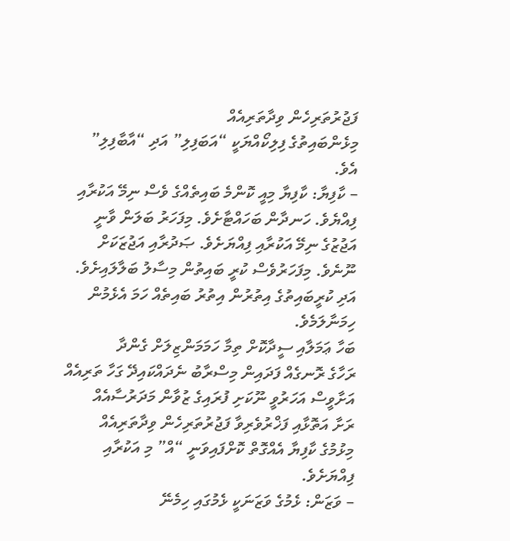ފަޖުރުތަރިހެން ވިދާތަރިއެއް
މިޅެންބައިތުގެ ފިލިކޯއްޔަކީ “އަބަފިލި” އަދި “އާބާފިލި” އެވެ.
– ކާފިޔާ: ކާފިޔާ މިއީ ކޮންމެ ބައިތެއްގެ ވެސް ނިމޭ އަކުރާއި ފިއްޔެވެ. ހަނދާން ބަހައްޓާށެވެ. މިފަހަރު ބަލަން ވާނީ އަޖުޒުގެ ނިމޭ އަކުރާއި ފިއްޔަށެވެ. ޞަދުރާއި އަޖުޒަކަށް ނޫނެވެ. މިފަހަރުވެސް ކުރީ ބައިތުން މިސާލު ބަލާލައިށެވެ. އަދި ކުރީބައިތުގެ އިތުރުން އިތުރު ބައިތެއް ހަމަ އެޅެމުން ހިމަނާލަމެވެ.
ބަހާ ޢަމަލާއި ސީދާކޮށް ތިމާ ހަމަމަންޒިލަށް ގެންދާ
ރަހާގެ ރޮނގެއް ފަދައިން މިސްރާބު ނެދައްކައިދޭ ގަހާ ތަރިއެއް
އަށާވީސް އަހަރުވީ ނޫކަށި ފުރައިގެ ޒުވާން މަދަރުސާއެއް
ރަށާ އަތޮޅާއި ފަޚްރުވެރިވާ ފަޖުރުތަރިހެން ވިދާތަރިއެއް
މިޅުމުގެ ކާފިޔާ އެއްގޮތް ކޮށްފައިވަނީ “އް” މި އަކުރާއި ފިއްޔަށެވެ.
– ވަޒަން: ޅެމުގެ ވަޒަނަކީ ޅެމުގައި ހިމެނޭ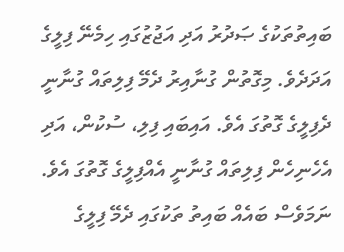ބައިތުތަކުގެ ޞަދުރު އަދި އަޖުޒުގައި ހިމެނޭ ފިލީގެ އަދަދެވެ. މިގޮތުން ގުނާއިރު ދެމޭ ފިލިތައް ގުނާނީ ދެފިލީގެ ގޮތުގަ އެވެ. އައިބައި ފިލި، ސުކުން، އަދި އެހެނިހެން ފިލިތައް ގުނާނީ އެއްފިލީގެ ގޮތުގަ އެވެ. ނަމަވެސް ބައެއް ބައިތު ތަކުގައި ދެމޭ ފިލީގެ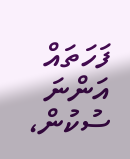ފަހަތައް އަންނަ ސުކުން،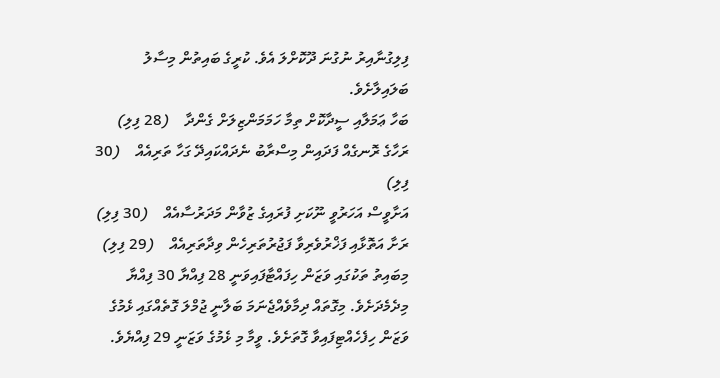ފިލިގުނާއިރު ނުގުނަ ދޫކޮށްލަ އެވެ. ކުރީގެ ބައިތުން މިސާލު ބަލައިލާށެވެ.
ބަހާ ޢަމަލާއި ސީދާކޮށް ތިމާ ހަމަމަންޒިލަށް ގެންދާ    (28 ފިލި)
ރަހާގެ ރޮނގެއް ފަދައިން މިސްރާބު ނެދައްކައިދޭ ގަހާ ތަރިއެއް    (30 ފިލި)
އަށާވީސް އަހަރުވީ ނޫކަށި ފުރައިގެ ޒުވާން މަދަރުސާއެއް    (30 ފިލި)
ރަށާ އަތޮޅާއި ފަޚްރުވެރިވާ ފަޖުރުތަރިހެން ވިދާތަރިއެއް    (29 ފިލި)
މިބައިތު ތަކުގައި ވަޒަން ހިފައްޓާފައިވަނީ 28 ފިއްޔާ 30 ފިއްޔާ މިދެމެދަށެވެ. މިގޮތައް ދިމާވެއްޖެނަމަ ބަލާނީ ޖުމްލަ ގޮތެއްގައި ޅެމުގެ ވަޒަން ހިފެހެއްޓިފައިވާ ގޮތަށެވެ. ވީމާ މި ޅެމުގެ ވަޒަނީ 29 ފިއްޔެވެ.